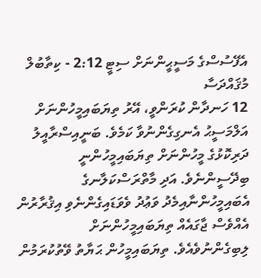އެފޭސުސްގެ މަސީޙީންނަށް ސިޓީ 2:12 - ކިތާބުލް މުޤައްދަސާ
12 ހަނދާން ކުރަންވީ، އޭރު ތިޔަބައިމީހުންނަށް އަލްމަސީޙު އެނގިގެންނުވާ ކަމެވެ. ބަނީއިސްރާއީލު ދަރިކޮޅުގެ މީހުންނަށް ތިޔަބައިމީހުންނީ ބިދޭސީންނެވެ. އަދި މާތްރަސްކަލާނގެ އެބައިމީހުންނާއިމެދު ވަޢުދު ވެވަޑައިގެންނެވި އިޤުރާރުން އެއްވެސް ޖާގައެއް ތިޔަބައިމީހުންނަށް ލިބިގެންނުވެއެވެ. ތިޔަބައިމީހުން ޙަޔާތު ވޭތުކުރަމުން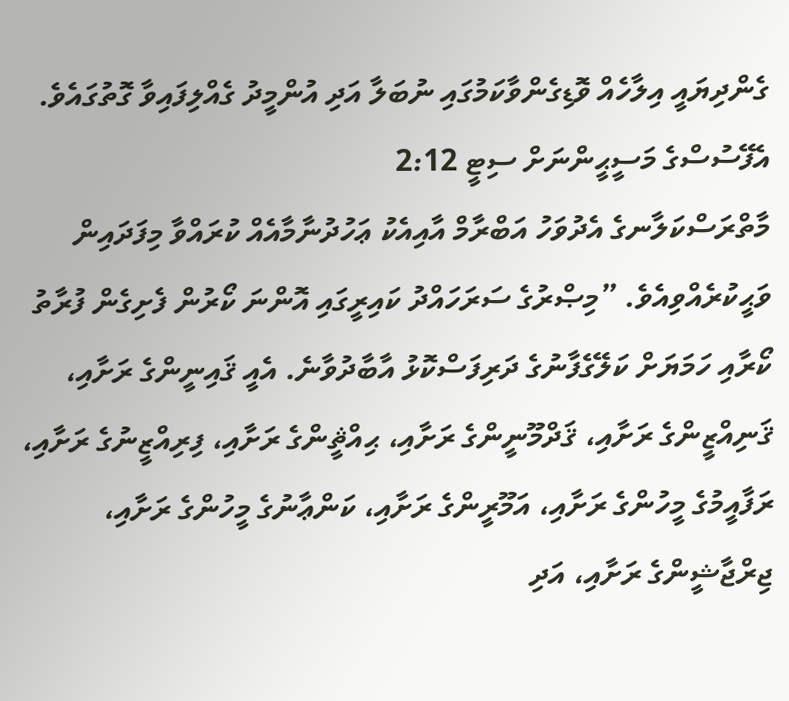ގެންދިޔައީ އިލާހެއް ވޮޑިގެންވާކަމުގައި ނުބަލާ އަދި އުންމީދު ގެއްލިފައިވާ ގޮތުގައެވެ.
އެފޭސުސްގެ މަސީޙީންނަށް ސިޓީ 2:12
މާތްރަސްކަލާނގެ އެދުވަހު އަބްރާމް އާއިއެކު ޢަހުދުނާމާއެއް ކުރައްވާ މިފަދައިން ވަޙީކުރެއްވިއެވެ. ”މިޞްރުގެ ސަރަހައްދު ކައިރީގައި އޮންނަ ކޯރުން ފެށިގެން ފުރާތު ކޯރާއި ހަމަޔަށް ކަލޭގެފާނުގެ ދަރިފަސްކޮޅު އާބާދުވާނެ. އެއީ ޤައިނީންގެ ރަށާއި، ޤަނިއްޒީންގެ ރަށާއި، ޤަދްމޫނީންގެ ރަށާއި، ޙިއްޘީންގެ ރަށާއި، ފިރިއްޒީނުގެ ރަށާއި، ރަފާއީމުގެ މީހުންގެ ރަށާއި، އަމޫރީންގެ ރަށާއި، ކަންޢާނުގެ މީހުންގެ ރަށާއި، ޖިރްޖާޝީންގެ ރަށާއި، އަދި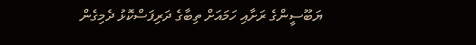ޔަބޫސީންގެ ރަށާއި ހަމައަށް ތިބާގެ ދަރިފަސްކޮޅު ދެމިގެން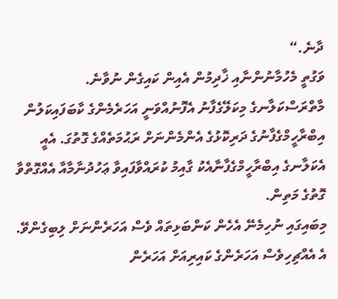ދާނެ.“
ވަގުތީ މެހުމާނުންނާއި ޚާދިމުން އެއިން ކައިގެން ނުވާނެ.
މާތްރަސްކަލާނގެ މިކަލޭގެފާނު އެފޮނުއްވަނީ އަހަރެމެންގެ ކާބަފައިކަލުން އިބްރާހީމްގެފާނުގެ ދަރިކޮޅުގެ އެންމެންނަށް ރަޙުމަތެއްގެ ގޮތުގަ. އެއީ އެކަލާނގެ އިބްރާހީމްގެފާނާއެކު ގާއިމު ކުރައްވާފައިވާ ޢަހުދުނާމާއާ އެއްގޮތްވާ ގޮތުގެ މަތިން.
މިބައިގައި ނުހިމެނޭ އެހެން ކަންބަޅިތައް ވެސް އަހަރެންނަށް ލިބިގެންވޭ. އެ އެއްޗިހިވެސް އަހަރެންގެ ކައިރިއަށް އަހަރެން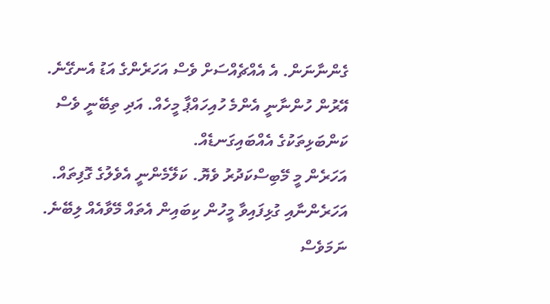ގެންނާނަން. އެ އެއްޗެއްސަށް ވެސް އަހަރެންގެ އަޑު އެނގޭނެ. އޭރުން ހުންނާނީ އެންމެ ހުއިހައްޕާ މީހެއް. އަދި ތިބޭނީ ވެސް ކަންބަޅިތަކުގެ އެއްބައިގަނޑެއް.
އަހަރެން މީ މޭބިސްކަދުރު ވެޔޮ. ކަލޭމެންނީ އެވެލުގެ ގޮފިތައް. އަހަރެންނާއި ގުޅިފައިވާ މީހުން ކިބައިން އެތައް މޭވާއެއް ލިބޭނެ. ނަމަވެސް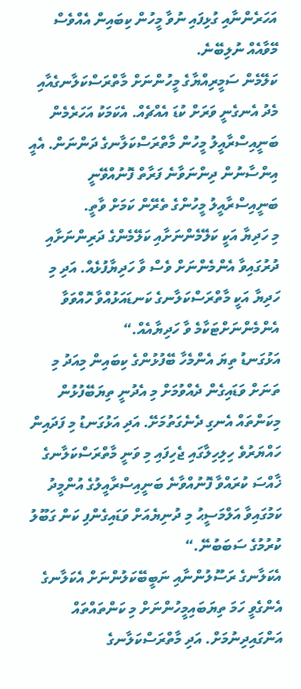އަހަރެންނާއި ގުޅިފައި ނުވާ މީހުން ކިބައިން އެއްވެސް މޭވާއެއް ނުލިބޭނެ.
ކަލޭމެން ސަމީރިއްޔާގެ މީހުންނަށް މާތްރަސްކަލާނގެއާއި މެދު އެނގެނީ ވަރަށް ކުޑަ އެއްޗެއް. އެކަމަކު އަހަރެމެން ބަނީއިސްރާއީލު މީހުން މާތްރަސްކަލާނގެ ދަންނަން. އެއީ އިންސާނުން ދިންނަވާނެ ފަރާތް ފޮނުއްވޭނީ ބަނީއިސްރާއީލު މީހުންގެ ތެރޭން ކަމަށް ވާތީ.
މި ހަދިޔާ އަކީ ކަލޭމެންނަށާއި ކަލޭމެންގެ ދަރިންނަށާއި ދުރުގައިވާ އެންމެންނަށް ވެސް ވާ ހަދިޔާފުޅެއް. އަދި މި ހަދިޔާ އަކީ މާތްރަސްކަލާނގެ ކަނޑައަޅުއްވާ ހޮއްވަވާ އެންމެންނަށްޓަކާމެ ވާ ހަދިޔާއެއް.“
އަޅުގަނޑު ތިޔަ އެންމެހާ ބޭފުޅުންގެ ކިބައިން މިއަދު މި ތަނަށް ވަޑައިގެން ދެއްވުމަށް މި އެދުނީ ތިޔަބޭފުޅުން މިކަންތައް އެނގި ދެނެގަތުމަށޭ. އަދި އަޅުގަނޑު މި ފަދައިން ހައްޔަރުވެ ހިލިހިލާގައި ޖެހިފައި މި ވަނީ މާތްރަސްކަލާނގެ ޚާއްސަ ކުރައްވާ ފޮނުއްވާނެ ބަނީއިސްރާއީލުގެ އުންމީދު ކަމުގައިވާ އަލްމަސީޙު މި ދުނިޔެއަށް ވަޑައިގެންފި ކަން ގަބޫލު ކުރުމުގެ ސަބަބުނޭ.“
އެކަލާނގެ ރަސޫލުންނާއި ނަބީބޭކަލުންނަށް އެކަލާނގެ އެންގެވީ ހަމަ ތިޔަބައިމީހުންނަށް މި ކަންތައްތައް އަންގައިދިނުމަށް. އަދި މާތްރަސްކަލާނގެ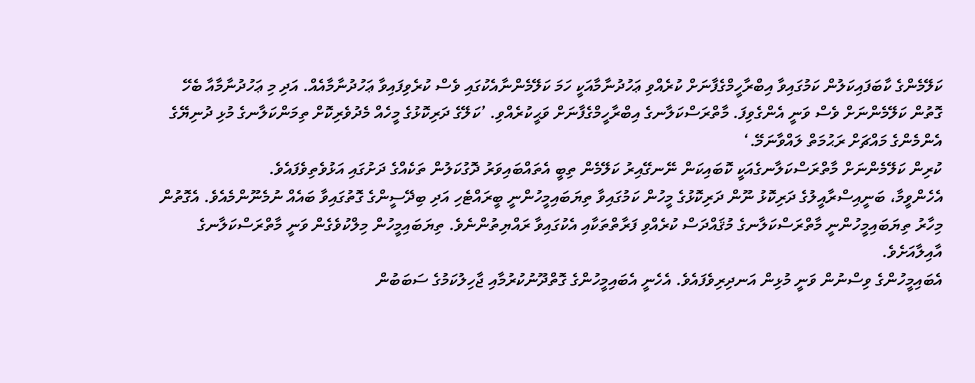ކަލޭމެންގެ ކާބަފައިކަލުން ކަމުގައިވާ އިބްރާހީމްގެފާނަށް ކުރެއްވި ޢަހުދުނާމާއަކީ ހަމަ ކަލޭމެންނާއެކުގައި ވެސް ކުރެވިފައިވާ ޢަހުދުނާމާއެއް. އަދި މި ޢަހުދުނާމާއާ ބެހޭ ގޮތުން ކަލޭމެންނަށް ވެސް ވަނީ އެންގެވިފަ. މާތްރަސްކަލާނގެ އިބްރާހީމްގެފާނަށް ވަޙީކުރެއްވި. ’ކަލޭގެ ދަރިކޮޅުގެ މީހެއް މެދުވެރިކޮށް ތިމަންކަލާނގެ މުޅި ދުނިޔޭގެ އެންމެންގެ މައްޗަށް ރަޙުމަތް ލައްވާނަމޭ.‘
ކުރިން ކަލޭމެންނަށް މާތްރަސްކަލާނގެއަކީ ކޮބައިކަން ނޭނގޭއިރު ކަލޭމެން ތިބީ އެތައްބައިވަރު ދޮގުކަލުން ތަކެއްގެ ދަށުގައި އަޅުވެތިވެފައެވެ.
އެހެންވީމާ، ބަނީއިސްރާއީލުގެ ދަރިކޮޅު ނޫން ދަރިކޮޅުގެ މީހުން ކަމުގައިވާ ތިޔަބައިމީހުންނީ ބީރައްޓެހި އަދި ބިދޭސީންގެ ގޮތުގައިވާ ބައެއް ނުމެނޫންމެއެވެ. އެގޮތުން މިހާރު ތިޔަބައިމީހުންނީ މާތްރަސްކަލާނގެ މުޤައްދަސް ކުރެއްވި ފަރާތްތަކާއި އެކުގައިވާ ރައްޔިތުންނެވެ. ތިޔަބައިމީހުން މިލްކުވެގެން ވަނީ މާތްރަސްކަލާނގެ އާއިލާއަށެވެ.
އެބައިމީހުންގެ ވިސްނުން ވަނީ މުޅިން އަނދިރިވެފައެވެ. އެހެނީ އެބައިމީހުންގެ ގޮތްދޫނުކުރުމާއި ޖާހިލުކަމުގެ ސަބަބުން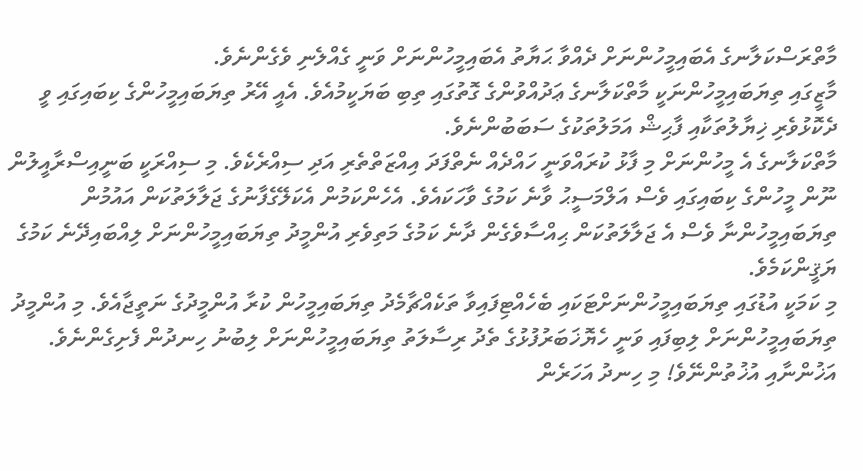މާތްރަސްކަލާނގެ އެބައިމީހުންނަށް ދެއްވާ ޙަޔާތު އެބައިމީހުންނަށް ވަނީ ގެއްލެނި ވެގެންނެވެ.
މާޒީގައި ތިޔަބައިމީހުންނަކީ މާތްކަލާނގެ ޢަދުއްވުންގެ ގޮތުގައި ތިބި ބަޔަކީމުއެވެ. އެއީ އޭރު ތިޔަބައިމީހުންގެ ކިބައިގައި ވީ ދެކޮޅުވެރި ޚިޔާލުތަކާއި ފާޙިޝް އަމަލުތަކުގެ ސަބަބުންނެވެ.
މާތްކަލާނގެ އެ މީހުންނަށް މި ފާޅު ކުރައްވަނީ ހައްދެއް ނެތްފަދަ އިއްޒަތްތެރި އަދި ސިއްރެކެވެ. މި ސިއްރަކީ ބަނީއިސްރާއީލުން ނޫން މީހުންގެ ކިބައިގައި ވެސް އަލްމަސީޙު ވާނެ ކަމުގެ ވާހަކައެވެ. އެހެންކަމުން އެކަލޭގެފާނުގެ ޖަލާލަތުކަން އައުމުން ތިޔަބައިމީހުންނާ ވެސް އެ ޖަލާލަތުކަން ޙިއްސާވެގެން ދާނެ ކަމުގެ މަތިވެރި އުންމީދު ތިޔަބައިމީހުންނަށް ލިއްބައިދޭނެ ކަމުގެ ޔަޤީންކަމެވެ.
މި ކަމަކީ އުޑުގައި ތިޔަބައިމީހުންނަށްޓަކައި ބެހެއްޓިފައިވާ ތަކެއްޗާމެދު ތިޔަބައިމީހުން ކުރާ އުންމީދުގެ ނަތީޖާއެވެ. މި އުންމީދު ތިޔަބައިމީހުންނަށް ލިބިފައި ވަނީ ހެޔޮޚަބަރުފުޅުގެ ތެދު ރިސާލަތު ތިޔަބައިމީހުންނަށް ލިބުނު ހިނދުން ފެށިގެންނެވެ.
އަޚުންނާއި އުޚުތުންނޭވެ! މި ހިނދު އަހަރެން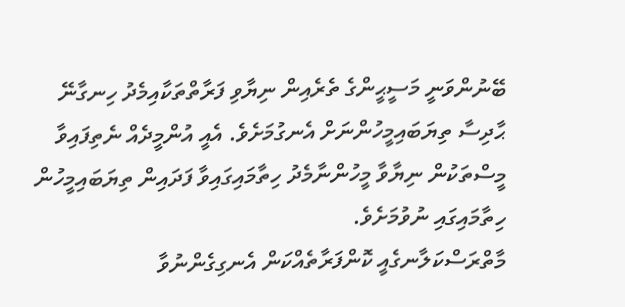ބޭނުންވަނީ މަސީޙީންގެ ތެރެއިން ނިޔާވި ފަރާތްތަކާއިމެދު ހިނގާނޭ ޙާދިސާ ތިޔަބައިމީހުންނަށް އެނގުމަށެވެ. އެއީ އުންމީދެއް ނެތިފައިވާ މީސްތަކުން ނިޔާވާ މީހުންނާމެދު ހިތާމައިގައިވާ ފަދައިން ތިޔަބައިމީހުން ހިތާމައިގައި ނުވުމަށެވެ.
މާތްރަސްކަލާނގެއީ ކޮންފަރާތެއްކަން އެނގިގެންނުވާ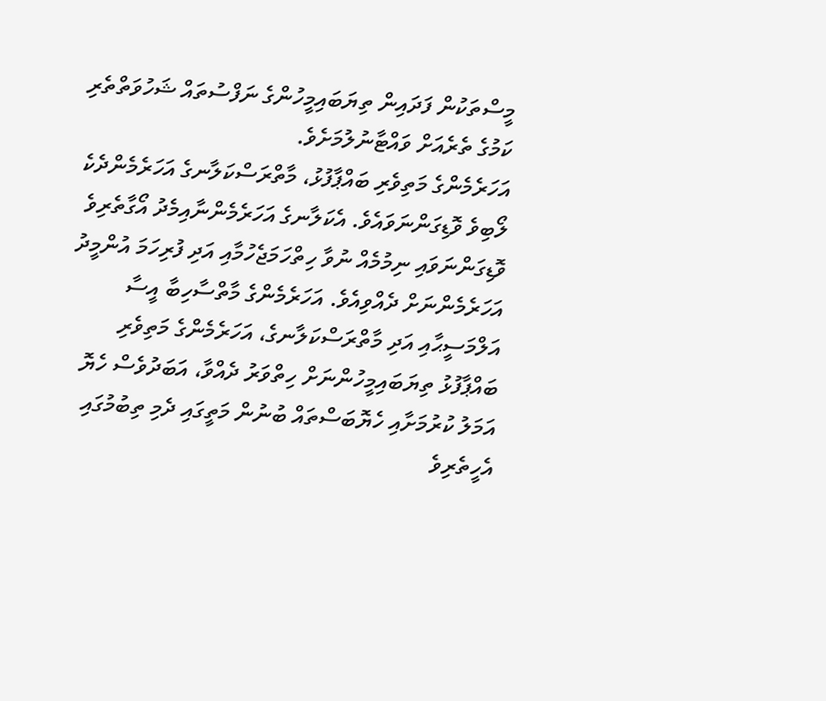މީސްތަކުން ފަދައިން ތިޔަބައިމީހުންގެ ނަފްސުތައް ޝަހުވަތްތެރި ކަމުގެ ތެރެއަށް ވައްޓާނުލުމަށެވެ.
އަހަރެމެންގެ މަތިވެރި ބައްޕާފުޅު، މާތްރަސްކަލާނގެ އަހަރެމެންދެކެ ލޯބިވެ ވޮޑިގަންނަވައެވެ. އެކަލާނގެ އަހަރެމެންނާއިމެދު އޯގާތެރިވެ ވޮޑިގަންނަވައި ނިމުމެއް ނުވާ ހިތްހަމަޖެހުމާއި އަދި ފުރިހަމަ އުންމީދު އަހަރެމެންނަށް ދެއްވިއެވެ. އަހަރެމެންގެ މާތްސާހިބާ އީސާ އަލްމަސީޙާއި އަދި މާތްރަސްކަލާނގެ، އަހަރެމެންގެ މަތިވެރި ބައްޕާފުޅު ތިޔަބައިމީހުންނަށް ހިތްވަރު ދެއްވާ، އަބަދުވެސް ހެޔޮ އަމަލު ކުރުމަށާއި ހެޔޮބަސްތައް ބުނުން މަތީގައި ދެމި ތިބުމުގައި އެހީތެރިވެ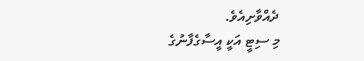ދެއްވާށިއެވެ.
މި ސިޓީ އަކީ އީސާގެފާނުގެ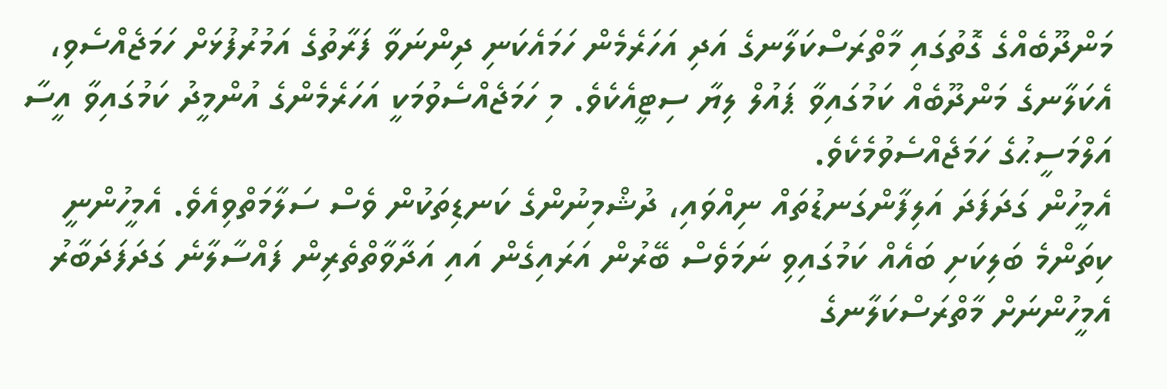މަންދޫބެއްގެ ގޮތުގައި މާތްރަސްކަލާނގެ އަދި އަހަރެމެން ހަމައެކަނި ދިންނަވާ ފަރާތުގެ އަމުރުފުޅަށް ހަމަޖެއްސެވި، އެކަލާނގެ މަންދޫބެއް ކަމުގައިވާ ޕައުލް ލިޔާ ސިޓީއެކެވެ. މި ހަމަޖެއްސެވުމަކީ އަހަރެމެންގެ އުންމީދު ކަމުގައިވާ އީސާ އަލްމަސީޙުގެ ހަމަޖެއްސެވުމެކެވެ.
އެމީހުން ގަދަފަދަ އަލިފާންގަނޑުތައް ނިއްވައި، ދުޝްމިނުންގެ ކަނޑިތަކުން ވެސް ސަލާމަތްވިއެވެ. އެމީހުންނީ ކިތަންމެ ބަލިކަށި ބައެއް ކަމުގައިވި ނަމަވެސް ބޭރުން އަރައިގެން އައި އަދާވާތްތެރިން ފައްސާލާނެ ގަދަފަދަބާރު އެމީހުންނަށް މާތްރަސްކަލާނގެ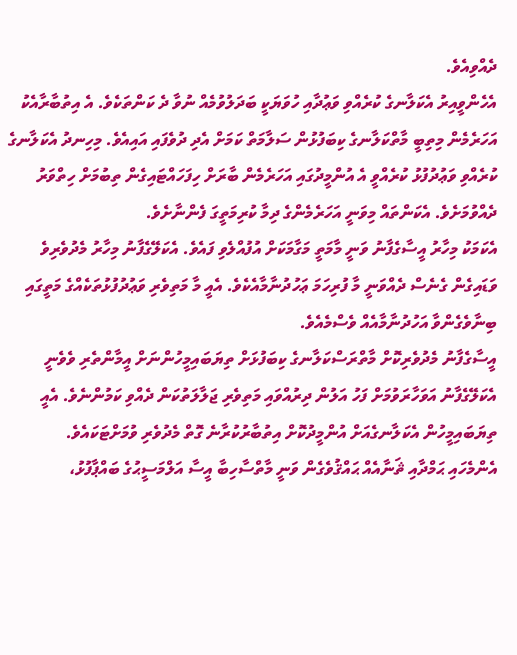ދެއްވިއެވެ.
އެހެންވީއިރު އެކަލާނގެ ކުރެއްވި ވަޢުދާއި ހުވަޔަކީ ބަދަލުވުމެއް ނުވާ ދެ ކަންތަކެވެ. އެ އިތުބާރާއެކު އަހަރެމެން މިތިބީ މާތްކަލާނގެ ކިބަފުޅުން ސަލާމަތް ކަމަށް އެދި ދުވެފައި އައިއެވެ. މިހިނދު އެކަލާނގެ ކުރެއްވި ވަޢުދުފުޅު ކުރެއްވީ އެ އުންމީދުގައި އަހަރެމެން ބާރަށް ހިފަހައްޓައިގެން ތިބުމަށް ހިތްވަރު ދެއްވުމަށެވެ. އެކަންތައް މިވަނީ އަހަރެމެންގެ ދިމާ ކުރިމަތީގަ ފެންނާށެވެ.
އެކަމަކު މިހާރު އީސާގެފާނު ވަނީ މާމަތީ މަގާމަކަށް އުފުއްލެވި ފައެވެ. އެކަލޭގެފާނު މިހާރު މެދުވެރިވެ ވަޑައިގެން ގެނެސް ދެއްވަނީ މާ ފުރިހަމަ ޢަހުދުނާމާއެކެވެ. އެއީ މާ މަތިވެރި ވަޢުދުފުޅުތަކެއްގެ މަތީގައި ބިނާވެގެންވާ އަހުދުނާމާއެއް ވެސްމެއެވެ.
އީސާގެފާނު މެދުވެރިކޮށް މާތްރަސްކަލާނގެ ކިބަފުޅަށް ތިޔަބައިމީހުންނަށް އީމާންތެރި ވެވެނީ އެކަލޭގެފާނު އަވަހާރަވުމަށް ފަހު އަލުން ދިރުއްވައި މަތިވެރި ޖަލާލަތުކަން ދެއްވި ކަމުންނެވެ. އެއީ ތިޔަބައިމީހުން އެކަލާނގެއަށް އުންމީދުކޮށް އިތުބާރުކުރާނެ ގޮތް މެދުވެރި ވުމަށްޓަކައެވެ.
އެންމެހައި ޙަމްދާއި ޘަނާއެއް ޙައްޤުވެގެން ވަނީ މާތްސާހިބާ އީސާ އަލްމަސީޙުގެ ބައްޕާފުޅު،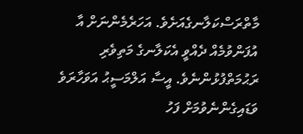މާތްރަސްކަލާނގެއަށެވެ. އަހަރެމެންނަށް އާ އުފަންވުމެއް ދެއްވީ އެކަލާނގެ މަތިވެރި ރަޙުމަތްފުޅުންނެވެ. އީސާ އަލްމަސީޙު އަވަހާރަވެ ވަޑައިގެންނެވުމަށް ފަހު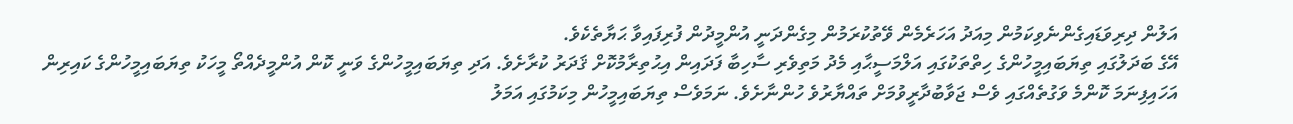އަލުން ދިރިވަޑައިގެންނެވިކަމުން މިއަދު އަހަރެމެން ވޭތުކުރަމުން މިގެންދަނީ އުންމީދުން ފުރިފައިވާ ޙަޔާތެކެވެ.
އޭގެ ބަދަލުގައި ތިޔަބައިމީހުންގެ ހިތްތަކުގައި އަލްމަސީޙާއި މެދު މަތިވެރި ސާހިބާ ފަދައިން އިޙުތިރާމުކޮށް ޤަދަރު ކުރާށެވެ. އަދި ތިޔަބައިމީހުންގެ ވަނީ ކޮން އުންމީދެއްތޯ މީހަކު ތިޔަބައިމީހުންގެ ކައިރިން އަހައިފިނަމަ ކޮންމެ ވަގުތެއްގައި ވެސް ޖަވާބުދާރީވުމަށް ތައްޔާރުވެ ހުންނާށެވެ. ނަމަވެސް ތިޔަބައިމީހުން މިކަމުގައި އަމަލު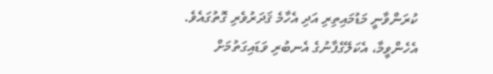ކުރަންވާނީ މަޑުމައިތިރި އަދި އެހާމެ ޤަދަރުވެރި ގޮތުގައެވެ.
އެހެންވީމާ، އެކަލޭގެފާނުގެ އެނބުރި ވަޑައިގަތުމަށް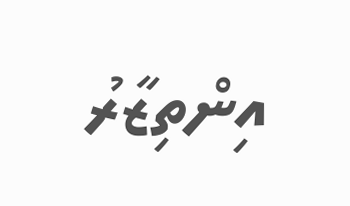އިންތިޒާރު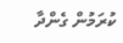ކުރަމުން ގެންދާ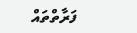ފަރާތްތައް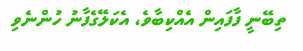ތިބޭނީ ފާފައިން އެއްކިބާވެ، އެކަލޭގެފާނު ހުންނެވި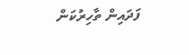ފަދައިން ތާހިރުކަން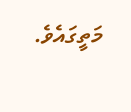މަތީގައެވެ.